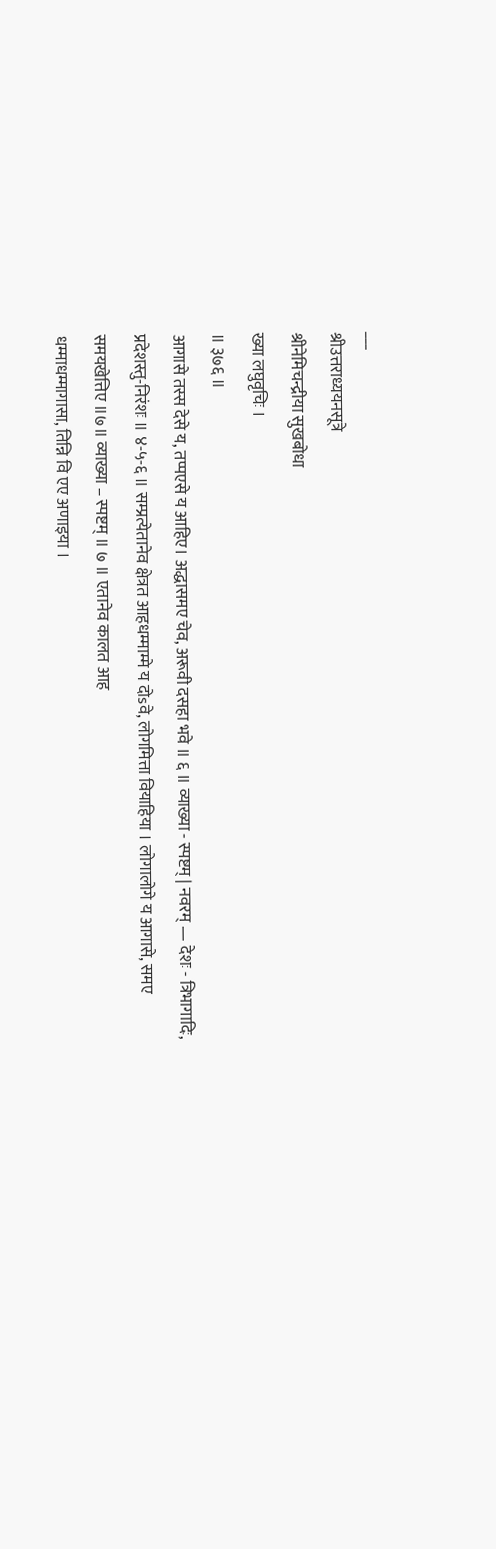___
श्रीउत्तराध्ययनसूत्रे
श्रीनेमिचन्द्रीया सुखबोधा
ख्या लघुवृचिः ।
॥ ३७६ ॥
आगासे तस्स देसे य, तप्पएसे य आहिए। अद्धासमए चेव, अरूवी दसहा भवे ॥ ६ ॥ व्याख्या - स्पष्टम् | नवरम् — देशः - त्रिभागादिः, प्रदेशस्तु-निरंशः ॥ ४-५-६ ॥ सम्प्रत्येतानेव क्षेत्रत आहधम्माम्मे य दोsवे, लोगमित्ता वियाहिया । लोगालोगे य आगासे, समए समयखेत्तिए ॥७॥ व्याख्या – स्पष्टम् ॥ ७ ॥ एतानेव कालत आह
धम्माधम्मागासा, तिन्नि वि एए अणाइया ।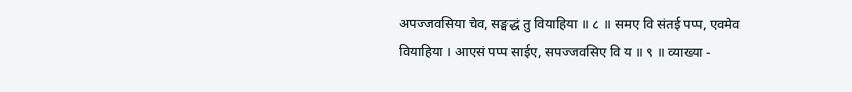अपज्जवसिया चेव, सङ्घद्धं तु वियाहिया ॥ ८ ॥ समए वि संतई पप्प, एवमेव वियाहिया । आएसं पप्प साईए, सपज्जवसिए वि य ॥ ९ ॥ व्याख्या -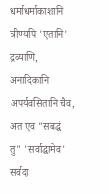धर्माधर्माकाशानि त्रीण्यपि 'एतानि' द्रव्याणि, अनादिकानि अपर्यवसितानि चैव, अत एव "सबद्धं तु" 'सर्वाद्धामेव' सर्वदा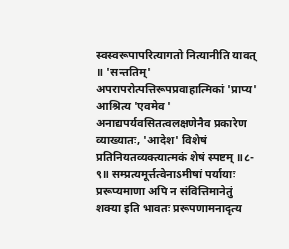स्वस्वरूपापरित्यागतो नित्यानीति यावत् ॥ 'सन्ततिम्' अपरापरोत्पत्तिरूपप्रवाहात्मिकां 'प्राप्य' आश्रित्य 'एवमेव ' अनाद्यपर्यवसितत्वलक्षणेनैव प्रकारेण व्याख्यातः, 'आदेश' विशेषं प्रतिनियतव्यक्त्यात्मकं शेषं स्पष्टम् ॥८- ९॥ सम्प्रत्यमूर्त्तत्वेनाऽमीषां पर्यायाः प्ररूप्यमाणा अपि न संवित्तिमानेतुं शक्या इति भावतः प्ररूपणामनादृत्य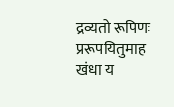द्रव्यतो रूपिणः प्ररूपयितुमाह
खंधा य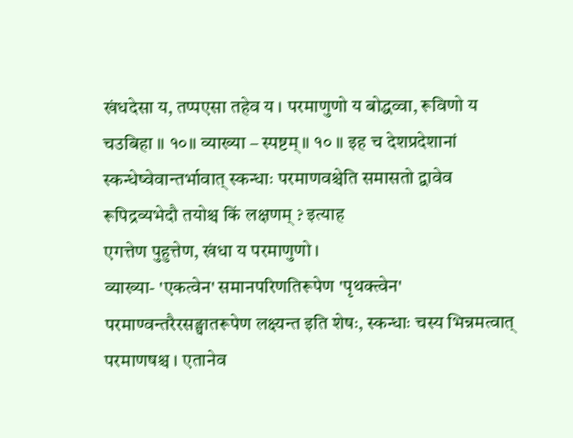खंधदेसा य, तप्पएसा तहेव य । परमाणुणो य बोद्धव्वा, रूविणो य चउबिहा ॥ १०॥ व्याख्या – स्पष्टम् ॥ १० ॥ इह च देशप्रदेशानां स्कन्धेष्वेवान्तर्भावात् स्कन्धाः परमाणवश्चेति समासतो द्वावेव रूपिद्रव्यभेदौ तयोश्च किं लक्षणम् ? इत्याह
एगत्तेण पुहुत्तेण, खंधा य परमाणुणो ।
व्याख्या- 'एकत्वेन' समानपरिणतिरूपेण 'पृथक्त्वेन' परमाण्वन्तरैरसङ्घातरूपेण लक्ष्यन्त इति शेषः, स्कन्धाः चस्य भिन्नमत्वात् परमाणषश्च । एतानेव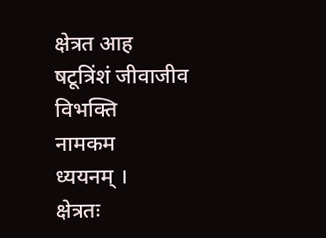क्षेत्रत आह
षटूत्रिंशं जीवाजीव
विभक्ति
नामकम
ध्ययनम् ।
क्षेत्रतः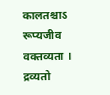कालतश्चाऽ
रूप्यजीव
वक्तव्यता ।
द्रव्यतो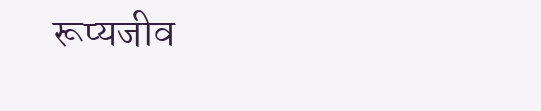रूप्यजीव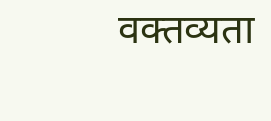वक्तव्यता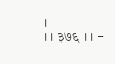।
।। ३७६ ।। -